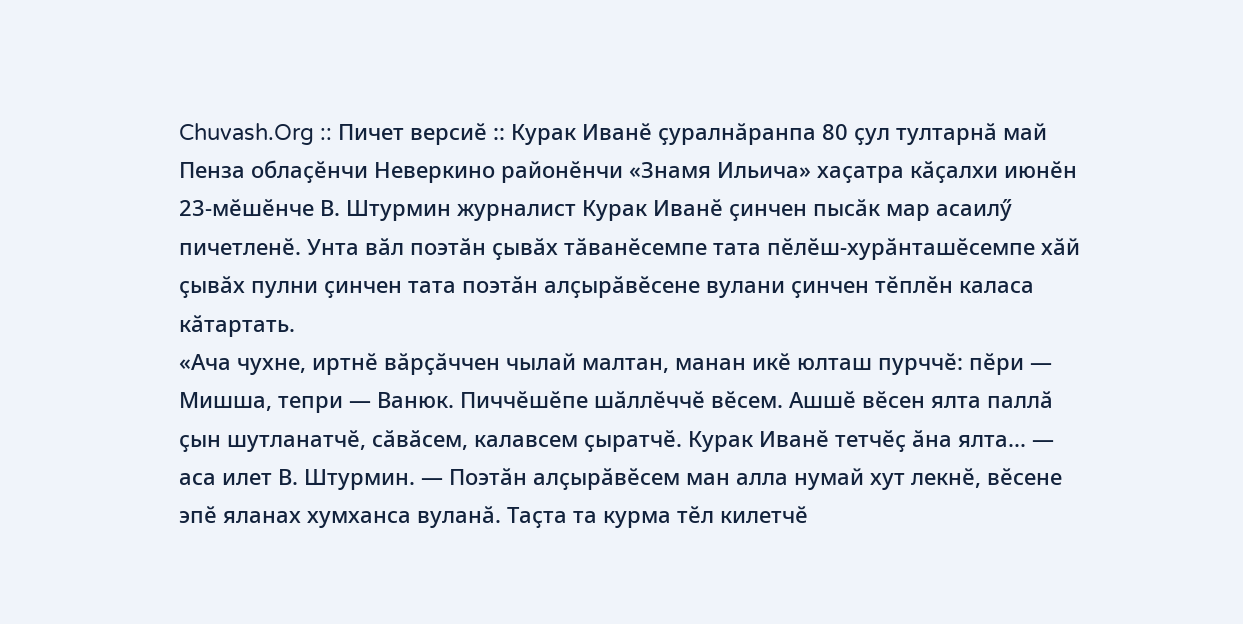Chuvash.Org :: Пичет версиӗ :: Курак Иванӗ ҫуралнӑранпа 80 ҫул тултарнӑ май
Пенза облаҫӗнчи Неверкино районӗнчи «Знамя Ильича» хаҫатра кӑҫалхи июнӗн 23-мӗшӗнче В. Штурмин журналист Курак Иванӗ ҫинчен пысӑк мар асаилӳ пичетленӗ. Унта вӑл поэтӑн ҫывӑх тӑванӗсемпе тата пӗлӗш-хурӑнташӗсемпе хӑй ҫывӑх пулни ҫинчен тата поэтӑн алҫырӑвӗсене вулани ҫинчен тӗплӗн каласа кӑтартать.
«Ача чухне, иртнӗ вӑрҫӑччен чылай малтан, манан икӗ юлташ пурччӗ: пӗри — Мишша, тепри — Ванюк. Пиччӗшӗпе шӑллӗччӗ вӗсем. Ашшӗ вӗсен ялта паллӑ ҫын шутланатчӗ, сӑвӑсем, калавсем ҫыратчӗ. Курак Иванӗ тетчӗҫ ӑна ялта... — аса илет В. Штурмин. — Поэтӑн алҫырӑвӗсем ман алла нумай хут лекнӗ, вӗсене эпӗ яланах хумханса вуланӑ. Таҫта та курма тӗл килетчӗ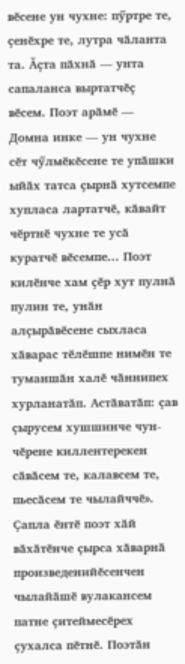вӗсене ун чухне: пӳртре те, ҫенӗхре те, лутра чӑланта та. Ӑҫта пӑхнӑ — унта сапаланса выртатчӗҫ вӗсем. Поэт арӑмӗ — Домна инке — ун чухне сӗт чӳлмӗкӗсене те упӑшки ыйӑх татса ҫырнӑ хутсемпе хупласа лартатчӗ, кӑвайт чӗртнӗ чухне те усӑ куратчӗ вӗсемпе... Поэт килӗнче хам ҫӗр хут пулнӑ пулин те, унӑн алҫырӑвӗсене сыхласа хӑварас тӗлӗшпе нимӗн те туманшӑн халӗ чӑннипех хурланатӑп. Астӑватӑп: ҫав ҫырусем хушшинче чун-чӗрене киллентерекен сӑвӑсем те, калавсем те, пьесӑсем те чылайччӗ».
Ҫапла ӗнтӗ поэт хӑй вӑхӑтӗнче ҫырса хӑварнӑ произведенийӗсенчен чылайӑшӗ вулакансем патне ҫитеймесӗрех ҫухалса пӗтнӗ. Поэтӑн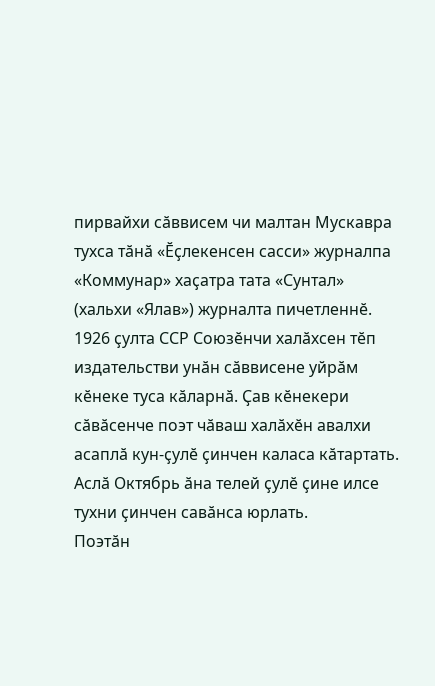пирвайхи сӑввисем чи малтан Мускавра тухса тӑнӑ «Ӗҫлекенсен сасси» журналпа «Коммунар» хаҫатра тата «Сунтал» (хальхи «Ялав») журналта пичетленнӗ. 1926 ҫулта ССР Союзӗнчи халӑхсен тӗп издательстви унӑн сӑввисене уйрӑм кӗнеке туса кӑларнӑ. Ҫав кӗнекери сӑвӑсенче поэт чӑваш халӑхӗн авалхи асаплӑ кун-ҫулӗ ҫинчен каласа кӑтартать. Аслӑ Октябрь ӑна телей ҫулӗ ҫине илсе тухни ҫинчен савӑнса юрлать.
Поэтӑн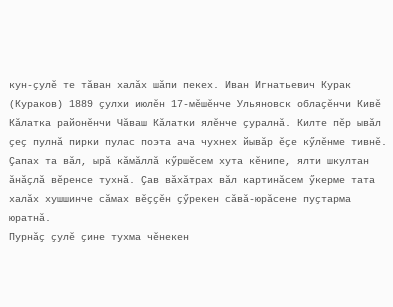кун-ҫулӗ те тӑван халӑх шӑпи пекех. Иван Игнатьевич Курак (Кураков) 1889 ҫулхи июлӗн 17-мӗшӗнче Ульяновск облаҫӗнчи Кивӗ Кӑлатка районӗнчи Чӑваш Кӑлатки ялӗнче ҫуралнӑ. Килте пӗр ывӑл ҫеҫ пулнӑ пирки пулас поэта ача чухнех йывӑр ӗҫе кӳлӗнме тивнӗ. Ҫапах та вӑл, ырӑ кӑмӑллӑ кӳршӗсем хута кӗнипе, ялти шкултан ӑнӑҫлӑ вӗренсе тухнӑ. Ҫав вӑхӑтрах вӑл картинӑсем ӳкерме тата халӑх хушшинче сӑмах вӗҫҫӗн ҫӳрекен сӑвӑ-юрӑсене пуҫтарма юратнӑ.
Пурнӑҫ ҫулӗ ҫине тухма чӗнекен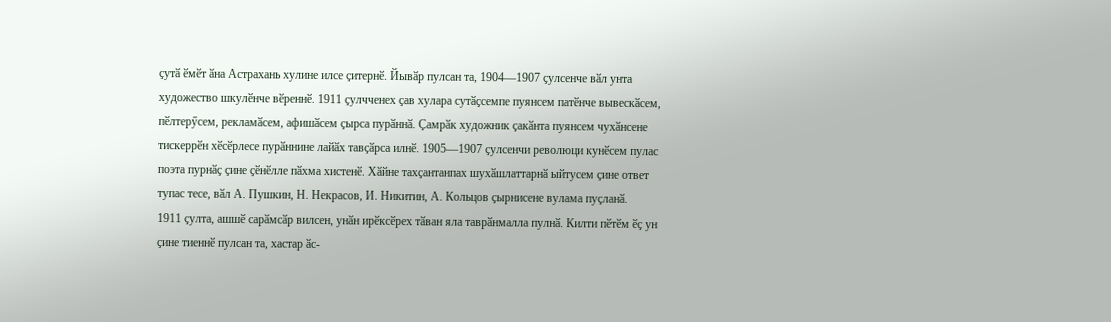ҫутӑ ӗмӗт ӑна Астрахань хулине илсе ҫитернӗ. Йывӑр пулсан та, 1904—1907 ҫулсенче вӑл унта художество шкулӗнче вӗреннӗ. 1911 ҫулчченех ҫав хулара сутӑҫсемпе пуянсем патӗнче вывескӑсем, пӗлтерӳсем, рекламӑсем, афишӑсем ҫырса пурӑннӑ. Ҫамрӑк художник ҫакӑнта пуянсем чухӑнсене тискеррӗн хӗсӗрлесе пурӑннине лайӑх тавҫӑрса илнӗ. 1905—1907 ҫулсенчи революци кунӗсем пулас поэта пурнӑҫ ҫине ҫӗнӗлле пӑхма хистенӗ. Хӑйне тахҫантанпах шухӑшлаттарнӑ ыйтусем ҫине ответ тупас тесе, вӑл А. Пушкин, Н. Некрасов, И. Никитин, А. Кольцов ҫырнисене вулама пуҫланӑ.
1911 ҫулта, ашшӗ сарӑмсӑр вилсен, унӑн ирӗксӗрех тӑван яла таврӑнмалла пулнӑ. Килти пӗтӗм ӗҫ ун ҫине тиеннӗ пулсан та, хастар ӑс-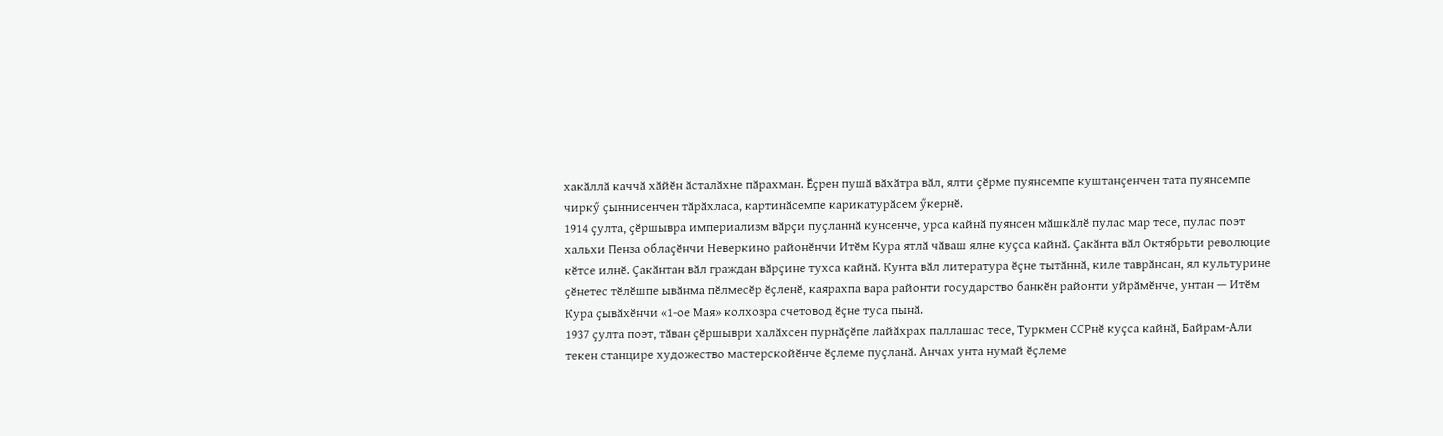хакӑллӑ каччӑ хӑйӗн ӑсталӑхне пӑрахман. Ӗҫрен пушӑ вӑхӑтра вӑл, ялти ҫӗрме пуянсемпе куштанҫенчен тата пуянсемпе чиркӳ ҫыннисенчен тӑрӑхласа, картинӑсемпе карикатурӑсем ӳкернӗ.
1914 ҫулта, ҫӗршывра империализм вӑрҫи пуҫланнӑ кунсенче, урса кайнӑ пуянсен мӑшкӑлӗ пулас мар тесе, пулас поэт хальхи Пенза облаҫӗнчи Неверкино районӗнчи Итӗм Кура ятлӑ чӑваш ялне куҫса кайнӑ. Ҫакӑнта вӑл Октябрьти революцие кӗтсе илнӗ. Ҫакӑнтан вӑл граждан вӑрҫине тухса кайнӑ. Кунта вӑл литература ӗҫне тытӑннӑ, киле таврӑнсан, ял культурине ҫӗнетес тӗлӗшпе ывӑнма пӗлмесӗр ӗҫленӗ, каярахпа вара районти государство банкӗн районти уйрӑмӗнче, унтан — Итӗм Кура ҫывӑхӗнчи «1-ое Мая» колхозра счетовод ӗҫне туса пынӑ.
1937 ҫулта поэт, тӑван ҫӗршыври халӑхсен пурнӑҫӗпе лайӑхрах паллашас тесе, Туркмен ССРнӗ куҫса кайнӑ, Байрам-Али текен станцире художество мастерскойӗнче ӗҫлеме пуҫланӑ. Анчах унта нумай ӗҫлеме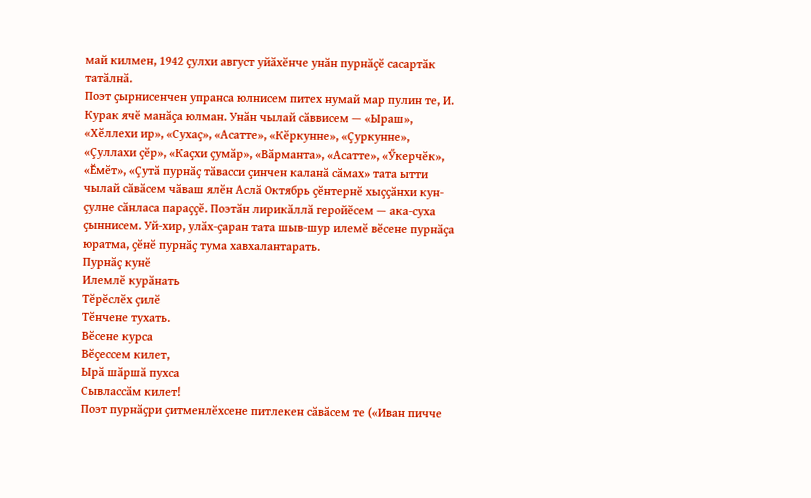май килмен, 1942 ҫулхи август уйӑхӗнче унӑн пурнӑҫӗ сасартӑк татӑлнӑ.
Поэт ҫырнисенчен упранса юлнисем питех нумай мар пулин те, И. Курак ячӗ манӑҫа юлман. Унӑн чылай сӑввисем — «Ыраш», «Хӗллехи ир», «Сухаҫ», «Асатте», «Кӗркунне», «Ҫуркунне», «Ҫуллахи ҫӗр», «Каҫхи ҫумӑр», «Вӑрманта», «Асатте», «Ӳкерчӗк», «Ӗмӗт», «Ҫутӑ пурнӑҫ тӑвасси ҫинчен каланӑ сӑмах» тата ытти чылай сӑвӑсем чӑваш ялӗн Аслӑ Октябрь ҫӗнтернӗ хыҫҫӑнхи кун-ҫулне сӑнласа параҫҫӗ. Поэтӑн лирикӑллӑ геройӗсем — ака-суха ҫыннисем. Уй-хир, улӑх-ҫаран тата шыв-шур илемӗ вӗсене пурнӑҫа юратма, ҫӗнӗ пурнӑҫ тума хавхалантарать.
Пурнӑҫ кунӗ
Илемлӗ курӑнать
Тӗрӗслӗх ҫилӗ
Тӗнчене тухать.
Вӗсене курса
Вӗҫессем килет,
Ырӑ шӑршӑ пухса
Сывлассӑм килет!
Поэт пурнӑҫри ҫитменлӗхсене питлекен сӑвӑсем те («Иван пичче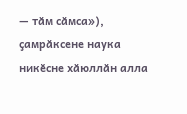— тӑм сӑмса»), ҫамрӑксене наука никӗсне хӑюллӑн алла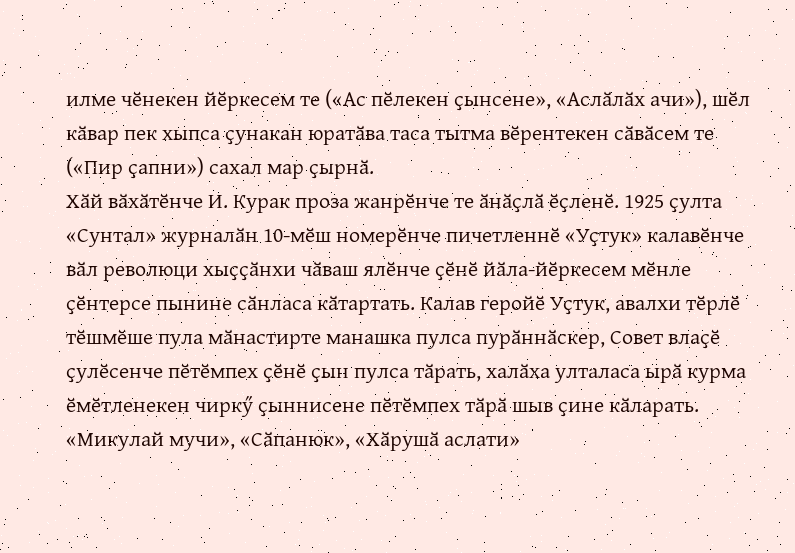илме чӗнекен йӗркесем те («Ас пӗлекен ҫынсене», «Аслӑлӑх ачи»), шӗл кӑвар пек хыпса ҫунакан юратӑва таса тытма вӗрентекен сӑвӑсем те («Пир ҫапни») сахал мар ҫырнӑ.
Хӑй вӑхӑтӗнче И. Курак проза жанрӗнче те ӑнӑҫлӑ ӗҫленӗ. 1925 ҫулта «Сунтал» журналӑн 10-мӗш номерӗнче пичетленнӗ «Уҫтук» калавӗнче вӑл революци хыҫҫӑнхи чӑваш ялӗнче ҫӗнӗ йӑла-йӗркесем мӗнле ҫӗнтерсе пынине сӑнласа кӑтартать. Калав геройӗ Уҫтук, авалхи тӗрлӗ тӗшмӗше пула мӑнастирте манашка пулса пурӑннӑскер, Совет влаҫӗ ҫулӗсенче пӗтӗмпех ҫӗнӗ ҫын пулса тӑрать, халӑха улталаса ырӑ курма ӗмӗтленекен чиркӳ ҫыннисене пӗтӗмпех тӑрӑ шыв ҫине кӑларать. «Микулай мучи», «Сӑпанюк», «Хӑрушӑ аслати»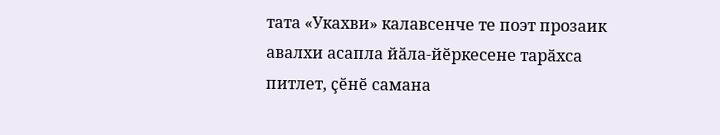тата «Укахви» калавсенче те поэт прозаик авалхи асапла йӑла-йӗркесене тарӑхса питлет, ҫӗнӗ самана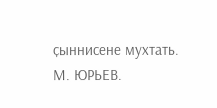ҫыннисене мухтать.
М. ЮРЬЕВ.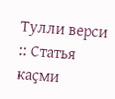Тулли верси :: Статья каҫми